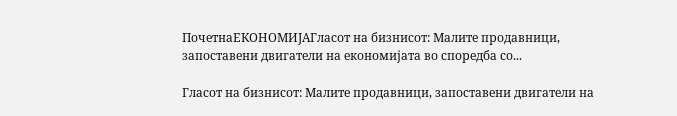ПочетнаЕКОНОМИЈАГласот на бизнисот: Малите продавници, запоставени двигатели на економијата во споредба со...

Гласот на бизнисот: Малите продавници, запоставени двигатели на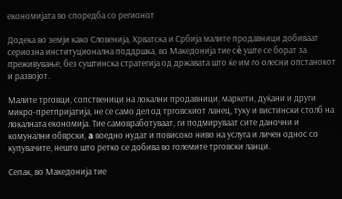економијата во споредба со регионот

Додека во земји како Словенија, Хрватска и Србија малите продавници добиваат сериозна институционална поддршка, во Македонија тие сè уште се борат за преживување, без суштинска стратегија од државата што ќе им го олесни опстанокот и развојот.

Малите трговци, сопственици на локални продавници, маркети, дуќани и други микро-претпријатија, не се само дел од трговскиот ланец, туку и вистински столб на локалната економија. Тие самовработуваат, ги подмируваат сите даночни и комунални обврски, a воедно нудат и повисоко ниво на услуга и личен однос со купувачите, нешто што ретко се добива во големите трговски ланци.

Сепак, во Македонија тие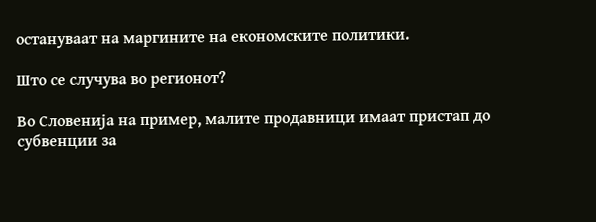остануваат на маргините на економските политики.

Што се случува во регионот?

Во Словенија на пример, малите продавници имаат пристап до субвенции за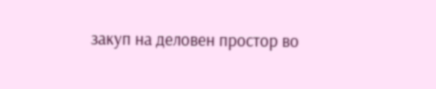закуп на деловен простор во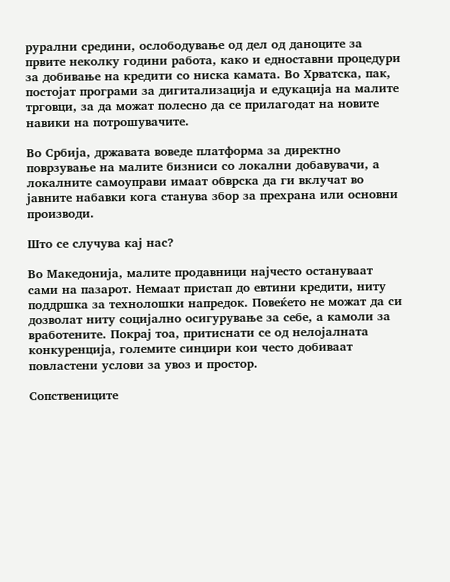рурални средини, ослободување од дел од даноците за првите неколку години работа, како и едноставни процедури за добивање на кредити со ниска камата. Во Хрватска, пак, постојат програми за дигитализација и едукација на малите трговци, за да можат полесно да се прилагодат на новите навики на потрошувачите.

Во Србија, државата воведе платформа за директно поврзување на малите бизниси со локални добавувачи, а локалните самоуправи имаат обврска да ги вклучат во јавните набавки кога станува збор за прехрана или основни производи.

Што се случува кај нас?

Во Македонија, малите продавници најчесто остануваат сами на пазарот. Немaaт пристап до евтини кредити, ниту поддршка за технолошки напредок. Повеќето не можат да си дозволат ниту социјално осигурување за себе, а камоли за вработените. Покрај тоа, притиснати се од нелојалната конкуренција, големите синџири кои често добиваат повластени услови за увоз и простор.

Сопствениците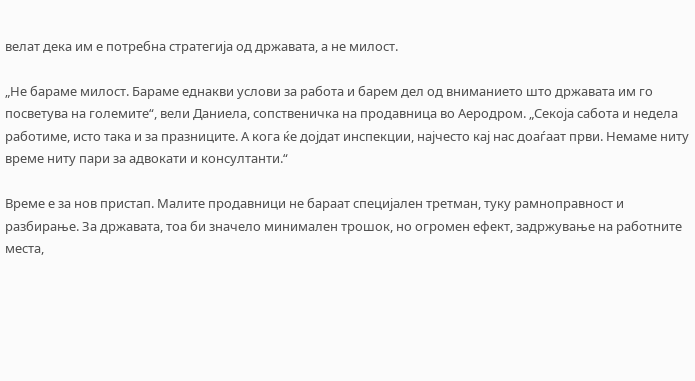велат дека им е потребна стратегија од државата, а не милост.

„Не бараме милост. Бараме еднакви услови за работа и барем дел од вниманието што државата им го посветува на големите“, вели Даниела, сопственичка на продавница во Аеродром. „Секоја сабота и недела работиме, исто така и за празниците. А кога ќе дојдат инспекции, најчесто кај нас доаѓаат први. Немаме ниту време ниту пари за адвокати и консултанти.“

Време е за нов пристап. Малите продавници не бараат специјален третман, туку рамноправност и разбирање. За државата, тоа би значело минимален трошок, но огромен ефект, задржување на работните места,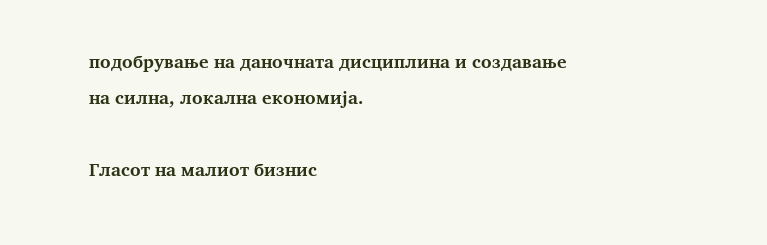подобрување на даночната дисциплина и создавање на силна, локална економија.

Гласот на малиот бизнис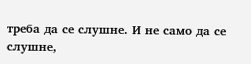треба да се слушне. И не само да се слушне,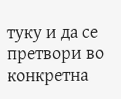туку и да се претвори во конкретна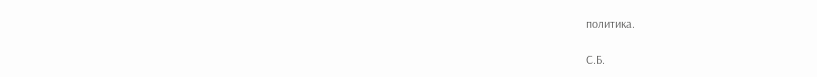политика.

С.Б.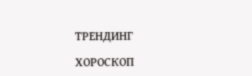ТРЕНДИНГ

ХОРОСКОП